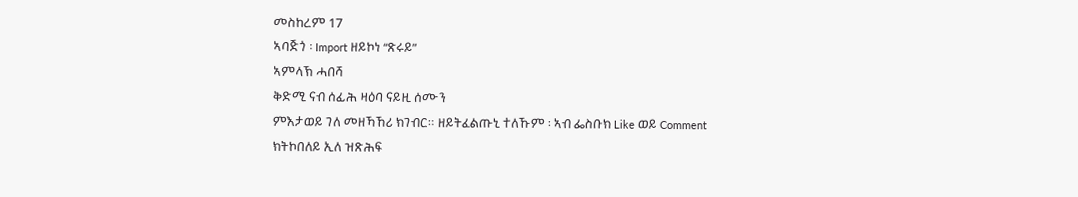መስከረም 17
ኣባጅጎ ፡ Import ዘይኮነ “ጽሩይ”
ኣምላኽ ሓበሻ
ቅድሚ ናብ ሰፊሕ ዛዕባ ናይዚ ሰሙን
ምእታወይ ገለ መዘኻኸሪ ክገብር። ዘይትፈልጡኒ ተለኹም ፡ ኣብ ፌስቡክ Like ወይ Comment ክትኮበለይ ኢለ ዝጽሕፍ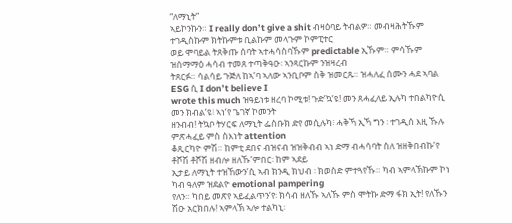“ለማኒት”
ኣይኮንኩን። I really don’t give a shit ብዛዕባይ ትብልዎ። መብዛሕትኹም ተገዲስኩም ክትኩምቱ ቢልኩም መላጉም ኮምፒተር
ወይ ሞባይል ትጸቅጡ ሰባት ኣተሓሳስባኹም predictable ኢኹም። ምሳኹም ዝሰማማዕ ሓሳብ ተመጸ ተጣቅዓዑ፡ ኣንጻርኩም ንዝዛረብ
ትጸርፉ። ሳልሳይ ጉጅለ ከኣ’ባ ኣለው ኣንቢቦም ስቅ ዝመርጹ። ዝሓለፈ ሰሙን ሓደ ኣባል ESG ሲ I don’t believe I
wrote this much ዝዓይነቱ ዘረባ ኮሚቱ! ጉድ’ኳ’ዩ! መን ጸሓፈለይ ኢሉካ ተበልካዮሲ መን ክብል’ዩ፧ ኣነ’የ ጌገኛ ኮመንት
ዘንብብ! ትኳቦ ትሃርፍ ለማኒት ፌስቡክ ድየ መሲሉካ፧ ሓቅኻ ኢኻ ግን ፡ ተገዲሰ እዚ ኹሉ ምጽሓፈይ ምስ ስእነት attention
ቆጺርካዮ ምሽ። ከምቲ ደበና ብዝናብ ዝዝቅብብ ኣነ ድማ ብሓሳባት ስለ ዝዘቅበብኩ’የ ቶሾሽ ቶሾሽ ዘብሎ ዘለኹ’ምበር፡ ከም ኣደይ
ኢታይ ለማኒት ተዝኸውን’ሲ ኣብ ክንዲ ክህብ ፡ ክወስድ ምተጓየኹ። ካብ ኣምላኽኩም ኮነ ካብ ዓለም ዝደልዮ emotional pampering
የለን። ካበይ መጽየ ኣይፈልጥን’የ፡ ክሳብ ዘለኹ ኣለኹ ምስ ሞትኩ ድማ ፋክ ኢት! የለኹን ሽዑ አርክበሉ! ኣምላኽ ኣሎ ተልካኒ፡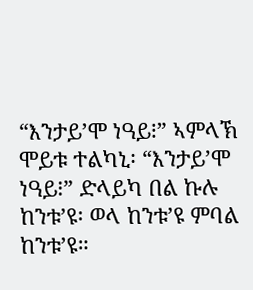“እንታይ’ሞ ነዓይ፧” ኣምላኽ ሞይቱ ተልካኒ፡ “እንታይ’ሞ ነዓይ፧” ድላይካ በል ኩሉ ከንቱ’ዩ፡ ወላ ከንቱ’ዩ ምባል ከንቱ’ዩ።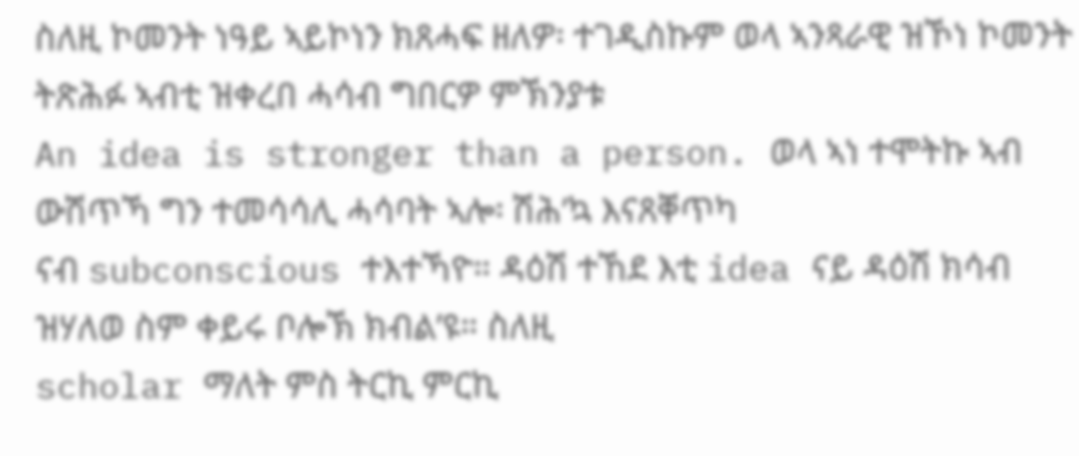ስለዚ ኮመንት ነዓይ ኣይኮነን ክጸሓፍ ዘለዎ፡ ተገዲስኩም ወላ ኣንጻራዊ ዝኾነ ኮመንት ትጽሕፉ ኣብቲ ዝቀረበ ሓሳብ ግበርዎ ምኽንያቱ
An idea is stronger than a person. ወላ ኣነ ተሞትኩ ኣብ ውሽጥኻ ግን ተመሳሳሊ ሓሳባት ኣሎ፡ ሽሕ’ኳ እናጸቐጥካ
ናብ subconscious ተእተኻዮ። ዳዕሽ ተኸደ እቲ idea ናይ ዳዕሽ ክሳብ ዝሃለወ ስም ቀይሩ ቦሎኽ ክብል’ዩ። ስለዚ
scholar ማለት ምስ ትርኪ ምርኪ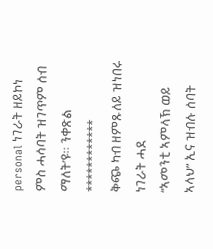personal ነገራት ዘይኮነ ምስ ሓሳባት ዝገጥም ሰብ ማለት’ዩ። ንቀጽል
************
ቅጭ ካብ ዘምጹለይ ዝነበሩ ነገራት ሓደ
“ኣመንቲ ኣምላኽ ወይ ኣላህ” ኢና ዝብሉ ሰባት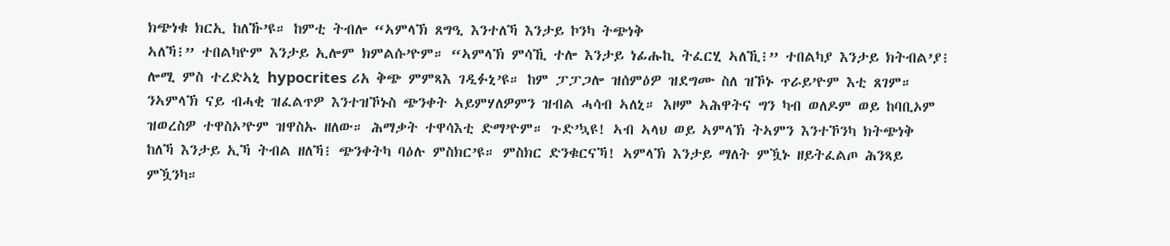ክጭነቁ ክርኢ ከለኹ’ዩ። ከምቲ ትብሎ “ኣምላኽ ጸግዒ እንተለኻ እንታይ ኮንካ ትጭነቅ
ኣለኻ፧” ተበልካዮም እንታይ ኢሎም ክምልሱ’ዮም። “ኣምላኽ ምሳኺ ተሎ እንታይ ነፊሑኪ ትፈርሂ ኣለኺ፧” ተበልካያ እንታይ ክትብል’ያ፧
ሎሚ ምስ ተረድኣኒ hypocrites ሪአ ቅጭ ምምጻእ ገዲፉኒ’ዩ። ከም ፓፓጋሎ ዝሰምዕዎ ዝደግሙ ስለ ዝኾኑ ጥራይ’ዮም እቲ ጸገም።
ንኣምላኽ ናይ ብሓቂ ዝፈልጥዎ እንተዝኾኑስ ጭንቀት ኣይምሃለዎምን ዝብል ሓሳብ ኣለኒ። እዞም ኣሕዋትና ግን ካብ ወለዶም ወይ ከባቢኦም
ዝወረስዎ ተዋስኦ’ዮም ዝዋስኡ ዘለው። ሕማቃት ተዋሳእቲ ድማ’ዮም። ጉድ’ኳዩ! ኣብ ኣላህ ወይ ኣምላኽ ትኣምን እንተኾንካ ክትጭነቅ
ከለኻ እንታይ ኢኻ ትብል ዘለኻ፧ ጭንቀትካ ባዕሉ ምስክር’ዩ። ምስክር ድንቁርናኻ! ኣምላኽ እንታይ ማለት ምዃኑ ዘይትፈልጦ ሕንጻይ
ምዃንካ።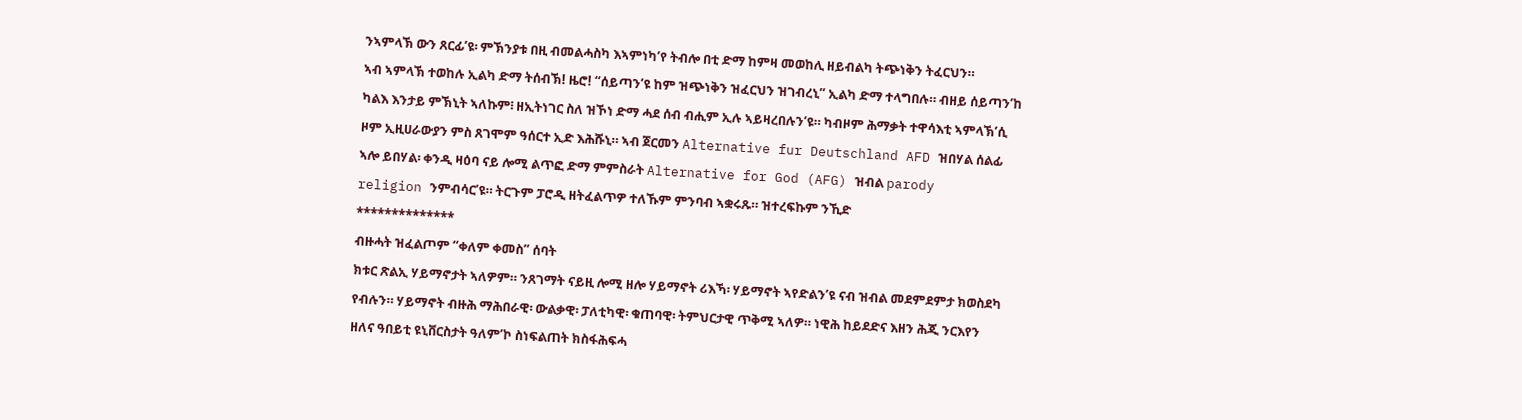ንኣምላኽ ውን ጸርፊ’ዩ፡ ምኽንያቱ በዚ ብመልሓስካ እኣምነካ’የ ትብሎ በቲ ድማ ከምዛ መወከሊ ዘይብልካ ትጭነቅን ትፈርህን።
ኣብ ኣምላኽ ተወከሉ ኢልካ ድማ ትሰብኽ! ዜሮ! “ሰይጣን’ዩ ከም ዝጭነቅን ዝፈርህን ዝገብረኒ” ኢልካ ድማ ተላግበሉ። ብዘይ ሰይጣን’ከ
ካልእ እንታይ ምኽኒት ኣለኩም፧ ዘኢትነገር ስለ ዝኾነ ድማ ሓደ ሰብ ብሒም ኢሉ ኣይዛረበሉን’ዩ። ካብዞም ሕማቃት ተዋሳእቲ ኣምላኽ’ሲ
ዞም ኢዚሀራውያን ምስ ጸገሞም ዓሰርተ ኢድ እሕሹኒ። ኣብ ጀርመን Alternative fur Deutschland AFD ዝበሃል ሰልፊ
ኣሎ ይበሃል፡ ቀንዲ ዛዕባ ናይ ሎሚ ልጥፎ ድማ ምምስራት Alternative for God (AFG) ዝብል parody
religion ንምብሳር’ዩ። ትርጉም ፓሮዲ ዘትፈልጥዎ ተለኹም ምንባብ ኣቋሩጹ። ዝተረፍኩም ንኺድ
**************
ብዙሓት ዝፈልጦም “ቀለም ቀመስ” ሰባት
ክቱር ጽልኢ ሃይማኖታት ኣለዎም። ንጸገማት ናይዚ ሎሚ ዘሎ ሃይማኖት ሪእኻ፡ ሃይማኖት ኣየድልን’ዩ ናብ ዝብል መደምደምታ ክወስደካ
የብሉን። ሃይማኖት ብዙሕ ማሕበራዊ፡ ውልቃዊ፡ ፓለቲካዊ፡ ቁጠባዊ፡ ትምህርታዊ ጥቅሚ ኣለዎ። ነዊሕ ከይደድና እዘን ሕጂ ንርእየን
ዘለና ዓበይቲ ዩኒቨርስታት ዓለም’ኮ ስነፍልጠት ክስፋሕፍሓ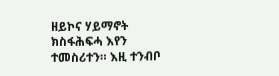ዘይኮና ሃይማኖት ክስፋሕፍሓ እየን ተመስሪተን። እዚ ተንብቦ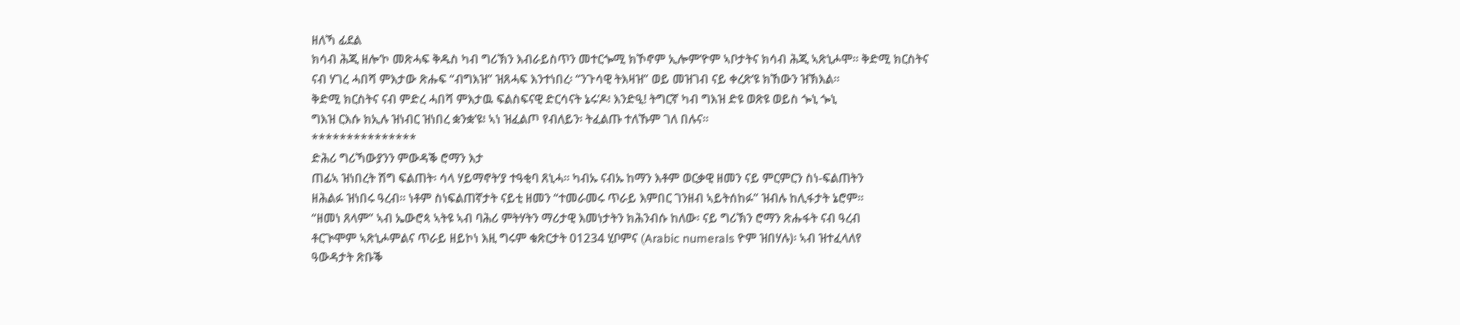ዘለኻ ፊደል
ክሳብ ሕጂ ዘሎ’ኮ መጽሓፍ ቅዱስ ካብ ግሪኽን እብራይስጥን መተርጐሚ ክኾኖም ኢሎም’ዮም ኣቦታትና ክሳብ ሕጂ ኣጽኒሖሞ። ቅድሚ ክርስትና
ናብ ሃገረ ሓበሻ ምእታው ጽሑፍ “ብግእዝ” ዝጸሓፍ እንተነበረ፡ “ንጉሳዊ ትእዛዝ” ወይ መዝገብ ናይ ቀረጽ’ዩ ክኸውን ዝኽእል።
ቅድሚ ክርስትና ናብ ምድረ ሓበሻ ምእታዉ ፍልስፍናዊ ድርሳናት ኔሩ’ዶ፧ እንድዒ! ትግርኛ ካብ ግእዝ ድዩ ወጽዩ ወይስ ጐኒ ጐኒ
ግእዝ ርእሱ ክኢሉ ዝነብር ዝነበረ ቋንቋ’ዩ፧ ኣነ ዝፈልጦ የብለይን፡ ትፈልጡ ተለኹም ገለ በሉና።
***************
ድሕሪ ግሪኻውያንን ምውዳቕ ሮማን እታ
ጠፊኣ ዝነበረት ሽግ ፍልጠት፡ ሳላ ሃይማኖት’ያ ተዓቂባ ጸኒሓ። ካብኡ ናብኡ ከማን እቶም ወርቃዊ ዘመን ናይ ምርምርን ስነ-ፍልጠትን
ዘሕልፉ ዝነበሩ ዓረብ። ነቶም ስነፍልጠኛታት ናይቲ ዘመን “ተመራመሩ ጥራይ እምበር ገንዘብ ኣይትሰከፉ” ዝብሉ ከሊፋታት ኔሮም።
“ዘመነ ጸላም” ኣብ ኤውሮጳ ኣትዩ ኣብ ባሕሪ ምትሃትን ማሪታዊ እመነታትን ክሕንብሱ ከለው፡ ናይ ግሪኽን ሮማን ጽሑፋት ናብ ዓረብ
ቶርጒሞም ኣጽኒሖምልና ጥራይ ዘይኮነ እዚ ግሩም ቁጽርታት 01234 ሂቦምና (Arabic numerals ዮም ዝበሃሉ)፡ ኣብ ዝተፈላለየ
ዓውዳታት ጽቡቕ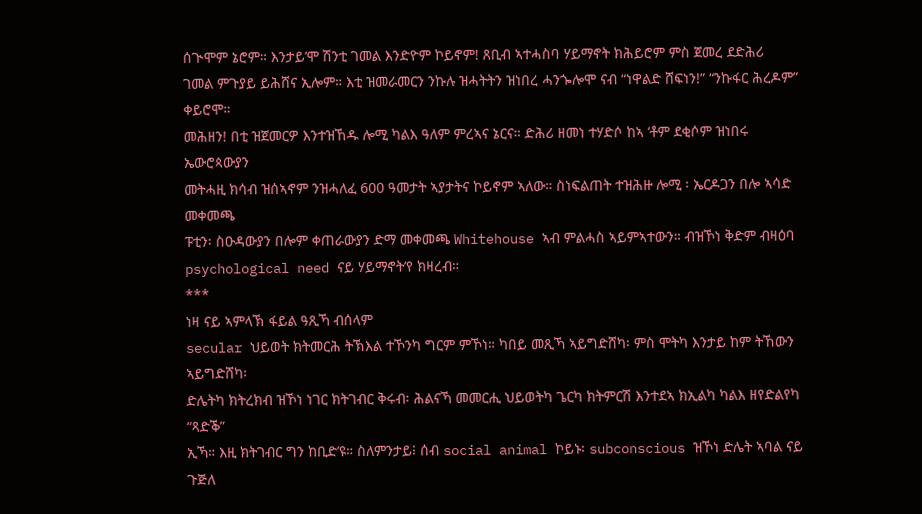ሰጒሞም ኔሮም። እንታይ’ሞ ሽንቲ ገመል እንድዮም ኮይኖም! ጸቢብ ኣተሓስባ ሃይማኖት ክሕይሮም ምስ ጀመረ ደድሕሪ
ገመል ምጉያይ ይሕሸና ኢሎም። እቲ ዝመራመርን ንኩሉ ዝሓትትን ዝነበረ ሓንጐሎሞ ናብ “ነዋልድ ሸፍነን!” “ንኩፋር ሕረዶም” ቀይሮሞ።
መሕዘን! በቲ ዝጀመርዎ እንተዝኸዱ ሎሚ ካልእ ዓለም ምረኣና ኔርና። ድሕሪ ዘመነ ተሃድሶ ከኣ ‘ቶም ደቂሶም ዝነበሩ ኤውሮጳውያን
መትሓዚ ክሳብ ዝሰኣኖም ንዝሓለፈ 600 ዓመታት ኣያታትና ኮይኖም ኣለው። ስነፍልጠት ተዝሕዙ ሎሚ ፡ ኤርዶጋን በሎ ኣሳድ መቀመጫ
ፑቲን፡ ስዑዳውያን በሎም ቀጠራውያን ድማ መቀመጫ Whitehouse ኣብ ምልሓስ ኣይምኣተውን። ብዝኾነ ቅድም ብዛዕባ
psychological need ናይ ሃይማኖት’የ ክዛረብ።
***
ነዛ ናይ ኣምላኽ ፋይል ዓጺኻ ብሰላም
secular ህይወት ክትመርሕ ትኽእል ተኾንካ ግርም ምኾነ። ካበይ መጺኻ ኣይግድሸካ፡ ምስ ሞትካ እንታይ ከም ትኸውን ኣይግድሸካ፡
ድሌትካ ክትረክብ ዝኾነ ነገር ክትገብር ቅሩብ፡ ሕልናኻ መመርሒ ህይወትካ ጌርካ ክትምርሽ እንተደኣ ክኢልካ ካልእ ዘየድልየካ “ጻድቕ”
ኢኻ። እዚ ክትገብር ግን ከቢድ’ዩ። ስለምንታይ፧ ሰብ social animal ኮይኑ፡ subconscious ዝኾነ ድሌት ኣባል ናይ
ጉጅለ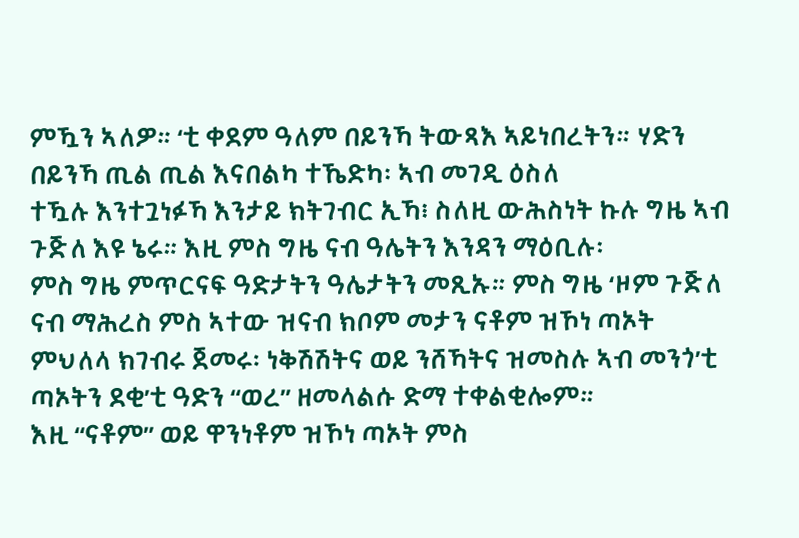ምዃን ኣለዎ። ‘ቲ ቀደም ዓለም በይንኻ ትውጻእ ኣይነበረትን። ሃድን በይንኻ ጢል ጢል እናበልካ ተኼድካ፡ ኣብ መገዲ ዕስለ
ተዃሉ እንተጓነፉኻ እንታይ ክትገብር ኢኻ፧ ስለዚ ውሕስነት ኩሉ ግዜ ኣብ ጉጅለ እዩ ኔሩ። እዚ ምስ ግዜ ናብ ዓሌትን እንዳን ማዕቢሉ፡
ምስ ግዜ ምጥርናፍ ዓድታትን ዓሌታትን መጺኡ። ምስ ግዜ ‘ዞም ጉጅለ ናብ ማሕረስ ምስ ኣተው ዝናብ ክቦም መታን ናቶም ዝኾነ ጣኦት
ምህለላ ክገብሩ ጀመሩ፡ ነቅሽሽትና ወይ ንሸኻትና ዝመስሉ ኣብ መንጎ’ቲ ጣኦትን ደቂ’ቲ ዓድን “ወረ” ዘመላልሱ ድማ ተቀልቂሎም።
እዚ “ናቶም” ወይ ዋንነቶም ዝኾነ ጣኦት ምስ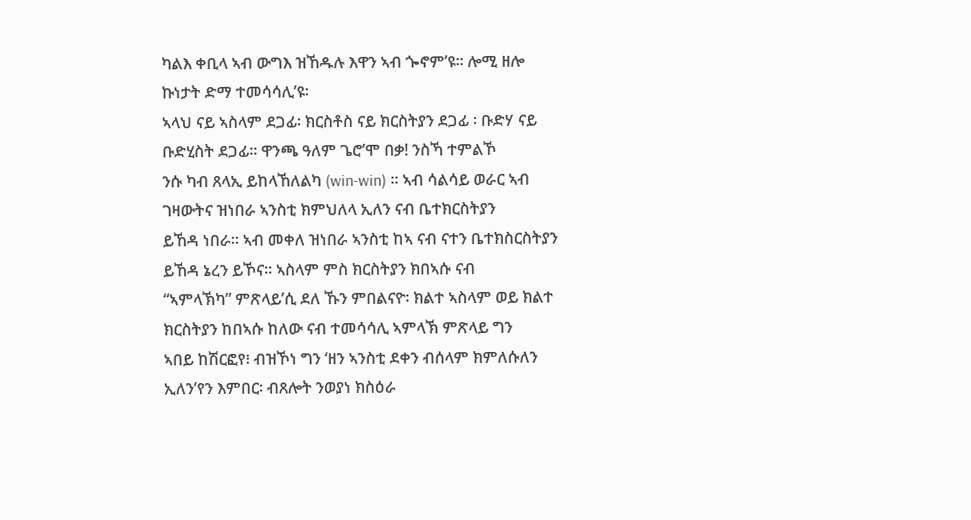ካልእ ቀቢላ ኣብ ውግእ ዝኸዱሉ እዋን ኣብ ጐኖም’ዩ። ሎሚ ዘሎ ኩነታት ድማ ተመሳሳሊ’ዩ፡
ኣላህ ናይ ኣስላም ደጋፊ፡ ክርስቶስ ናይ ክርስትያን ደጋፊ ፡ ቡድሃ ናይ ቡድሂስት ደጋፊ። ዋንጫ ዓለም ጌሮ’ሞ በቃ! ንስኻ ተምልኾ
ንሱ ካብ ጸላኢ ይከላኸለልካ (win-win) ። ኣብ ሳልሳይ ወራር ኣብ ገዛውትና ዝነበራ ኣንስቲ ክምህለላ ኢለን ናብ ቤተክርስትያን
ይኸዳ ነበራ። ኣብ መቀለ ዝነበራ ኣንስቲ ከኣ ናብ ናተን ቤተክስርስትያን ይኸዳ ኔረን ይኾና። ኣስላም ምስ ክርስትያን ክበኣሱ ናብ
“ኣምላኽካ” ምጽላይ’ሲ ደለ ኹን ምበልናዮ፡ ክልተ ኣስላም ወይ ክልተ ክርስትያን ከበኣሱ ከለው ናብ ተመሳሳሊ ኣምላኽ ምጽላይ ግን
ኣበይ ከሽርፎየ፧ ብዝኾነ ግን ‘ዘን ኣንስቲ ደቀን ብሰላም ክምለሱለን ኢለን’የን እምበር፡ ብጸሎት ንወያነ ክስዕራ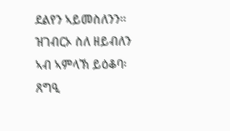ደልየን ኣይመስለንን።
ዝገብርኦ ስለ ዘይብለን ኣብ ኣምላኽ ይዕቆባ፡ ጸግዒ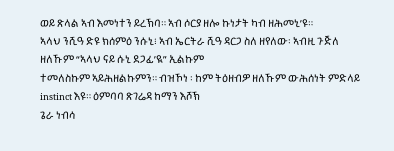ወይ ጽላል ኣብ እመነተን ይረኽባ። ኣብ ሶርያ ዘሎ ኩነታት ካብ ዘሕመኒ’ዩ።
ኣላህ ንሺዓ ድዩ ክሰምዕ ንሱኒ፧ ኣብ ኤርትራ ሺዓ ዳርጋ ስለ ዘየለው፡ ኣብዚ ጉጅለ ዘለኹም “ኣላህ ናይ ሱኒ ደጋፊ’ዪ” ኢልኩም
ተመለስኩም ኣይሕዘልኩምን። ብዝኾነ ፡ ከም ትዕዘብዎ ዘለኹም ውሕሰነት ምድላይ instinct እዩ። ዕምባባ ጽገሬዳ ከማን እሾኽ
ጌራ ነብሳ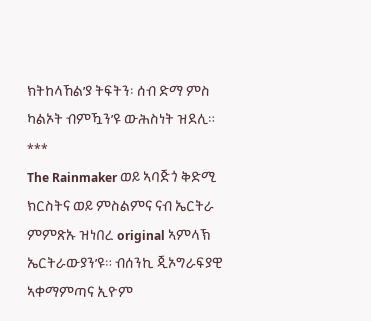ክትከላኸል’ያ ትፍትን፡ ሰብ ድማ ምስ ካልኦት ብምዃን’ዩ ውሕስነት ዝደሊ።
***
The Rainmaker ወይ ኣባጅጎ ቅድሚ
ክርስትና ወይ ምስልምና ናብ ኤርትራ ምምጽኡ ዝነበረ original ኣምላኽ ኤርትራውያን’ዩ። ብሰንኪ ጂኦግራፍያዊ ኣቀማምጣና ኢዮም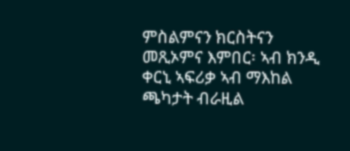ምስልምናን ክርስትናን መጺኦምና እምበር፡ ኣብ ክንዲ ቀርኒ ኣፍሪቃ ኣብ ማእከል ጫካታት ብራዚል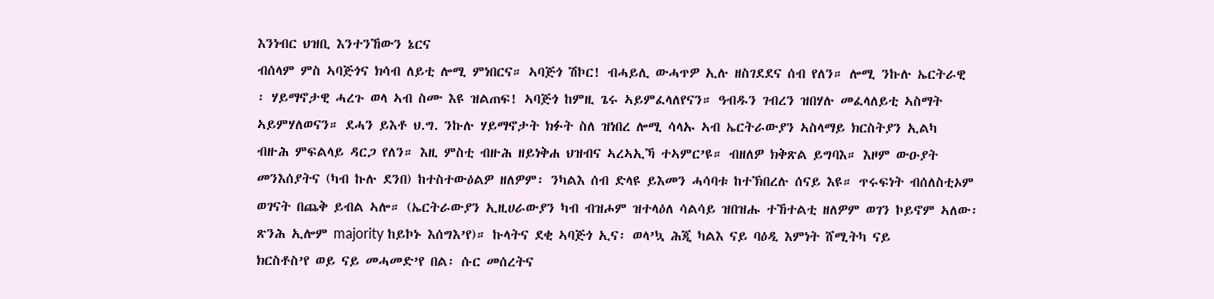እንነብር ህዝቢ እንተንኸውን ኔርና
ብሰላም ምስ ኣባጅጎና ክሳብ ለይቲ ሎሚ ምነበርና። ኣባጅጎ ሽኮር! ብሓይሊ ውሓጥዎ ኢሉ ዘስገደደና ሰብ የለን። ሎሚ ንኩሉ ኤርትራዊ
፡ ሃይማኖታዊ ሓረጉ ወላ ኣብ ስሙ እዩ ዝልጠፍ! ኣባጅጎ ከምዚ ጌሩ ኣይምፈላለየናን። ዓብዱን ገብረን ዝበሃሉ መፈላለይቲ ኣስማት
ኣይምሃለወናን። ደሓን ይእቶ ህ.ግ. ንኩሉ ሃይማኖታት ክፉት ስለ ዝነበረ ሎሚ ሳላኡ ኣብ ኤርትራውያን ኣስላማይ ክርስትያን ኢልካ
ብዙሕ ምፍልላይ ዳርጋ የለን። እዚ ምስቲ ብዙሕ ዘይነቅሐ ህዝብና ኣረኣኢኻ ተኣምር’ዩ። ብዘለዎ ክቅጽል ይግባእ። እዞም ውዑያት
መንእሰያትና (ካብ ኩሉ ደንበ) ከተስተውዕልዎ ዘለዎም፡ ንካልእ ሰብ ድላዩ ይእመን ሓሳባቱ ከተኽበረሉ ሰናይ እዩ። ጥሩፍነት ብሰለስቲኦም
ወገናት በጨቅ ይብል ኣሎ። (ኤርትራውያን ኢዚሀራውያን ካብ ብዝሖም ዝተላዕለ ሳልሳይ ዝበዝሑ ተኸተልቲ ዘለዎም ወገን ኮይኖም ኣለው፡
ጽንሕ ኢሎም majority ከይኮኑ እሰግእ’የ)። ኩላትና ደቂ ኣባጅጎ ኢና፡ ወላ’ኳ ሕጂ ካልእ ናይ ባዕዲ እምነት ሸሚትካ ናይ
ክርስቶስ’የ ወይ ናይ መሓመድ’የ በል፡ ሱር መሰረትና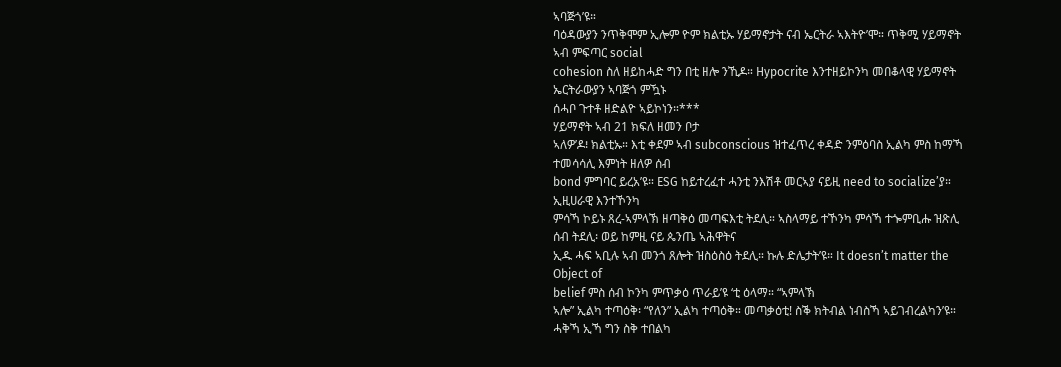ኣባጅጎ’ዩ።
ባዕዳውያን ንጥቅሞም ኢሎም ዮም ክልቲኡ ሃይማኖታት ናብ ኤርትራ ኣእትዮ’ሞ። ጥቅሚ ሃይማኖት ኣብ ምፍጣር social
cohesion ስለ ዘይከሓድ ግን በቲ ዘሎ ንኺዶ። Hypocrite እንተዘይኮንካ መበቆላዊ ሃይማኖት ኤርትራውያን ኣባጅጎ ምዃኑ
ሰሓቦ ጉተቶ ዘድልዮ ኣይኮነን።***
ሃይማኖት ኣብ 21 ክፍለ ዘመን ቦታ
ኣለዎ’ዶ፧ ክልቲኡ። እቲ ቀደም ኣብ subconscious ዝተፈጥረ ቀዳድ ንምዕባስ ኢልካ ምስ ከማኻ ተመሳሳሊ እምነት ዘለዎ ሰብ
bond ምግባር ይረአ’ዩ። ESG ከይተረፈተ ሓንቲ ንእሽቶ መርኣያ ናይዚ need to socialize’ያ። ኢዚሀራዊ እንተኾንካ
ምሳኻ ኮይኑ ጸረ-ኣምላኽ ዘጣቅዕ መጣፍእቲ ትደሊ። ኣስላማይ ተኾንካ ምሳኻ ተጐምቢሑ ዝጽሊ ሰብ ትደሊ፡ ወይ ከምዚ ናይ ጴንጤ ኣሕዋትና
ኢዱ ሓፍ ኣቢሉ ኣብ መንጎ ጸሎት ዝስዕስዕ ትደሊ። ኩሉ ድሌታት’ዩ። It doesn’t matter the Object of
belief ምስ ሰብ ኮንካ ምጥቃዕ ጥራይ’ዩ ‘ቲ ዕላማ። “ኣምላኽ
ኣሎ” ኢልካ ተጣዕቅ፡ “የለን” ኢልካ ተጣዕቅ። መጣቃዕቲ! ስቕ ክትብል ነብስኻ ኣይገብረልካን’ዩ። ሓቅኻ ኢኻ ግን ስቅ ተበልካ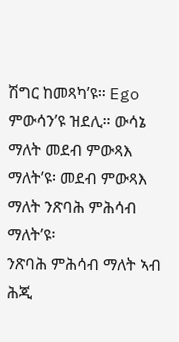ሽግር ከመጻካ’ዩ። Ego ምውሳን’ዩ ዝደሊ። ውሳኔ ማለት መደብ ምውጻእ ማለት’ዩ፡ መደብ ምውጻእ ማለት ንጽባሕ ምሕሳብ ማለት’ዩ፡
ንጽባሕ ምሕሳብ ማለት ኣብ ሕጂ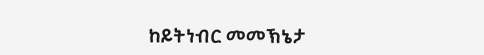ከይትነብር መመኽኔታ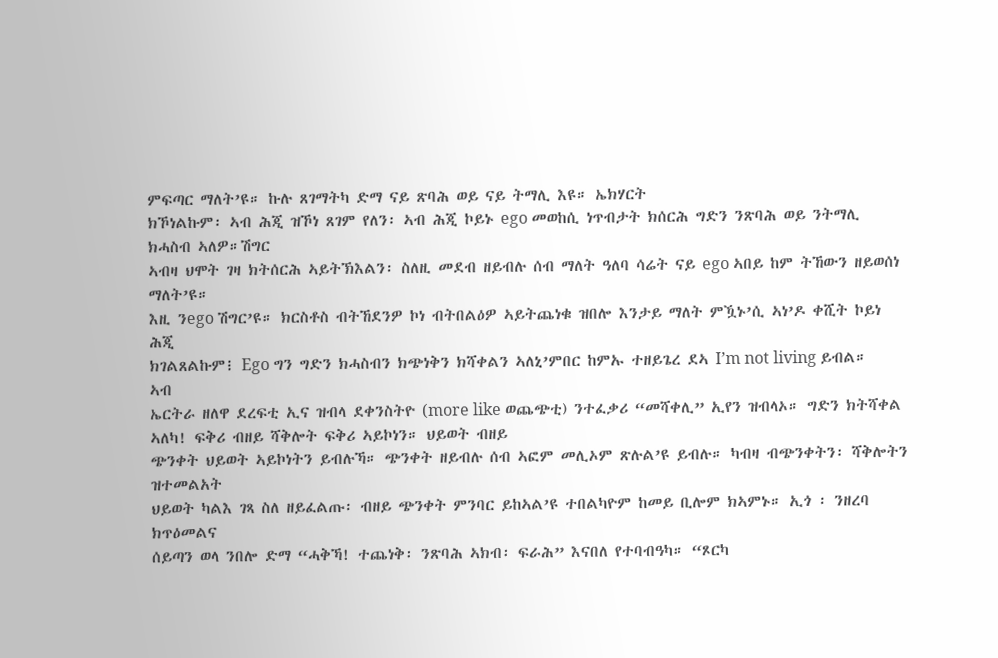ምፍጣር ማለት’ዩ። ኩሉ ጸገማትካ ድማ ናይ ጽባሕ ወይ ናይ ትማሊ እዩ። ኤክሃርት
ክኾነልኩም፡ ኣብ ሕጂ ዝኾነ ጸገም የለን፡ ኣብ ሕጂ ኮይኑ ego መወከሲ ነጥብታት ክሰርሕ ግድን ንጽባሕ ወይ ንትማሊ ክሓስብ ኣለዎ።ሽግር
ኣብዛ ህሞት ገዛ ክትሰርሕ ኣይትኽእልን፡ ስለዚ መደብ ዘይብሉ ሰብ ማለት ዓለባ ሳሬት ናይ ego ኣበይ ከም ትኸውን ዘይወሰነ ማለት’ዩ።
እዚ ንego ሽግር’ዩ። ክርስቶስ ብትኸደንዎ ኮነ ብትበልዕዎ ኣይትጨነቁ ዝበሎ እንታይ ማለት ምዃኑ’ሲ ኣነ’ዶ ቀሺት ኮይነ ሕጂ
ክገልጸልኩም፧ Ego ግን ግድን ክሓስብን ክጭነቅን ክሻቀልን ኣለኒ’ምበር ከምኡ ተዘይጌረ ደኣ I’m not living ይብል። ኣብ
ኤርትራ ዘለዋ ደረፍቲ ኢና ዝብላ ደቀንስትዮ (more like ወጨጭቲ) ንተፈቃሪ “መሻቀሊ” ኢየን ዝብላኦ። ግድን ክትሻቀል ኣለካ! ፍቅሪ ብዘይ ሻቅሎት ፍቅሪ ኣይኮነን። ህይወት ብዘይ
ጭንቀት ህይወት ኣይኮነትን ይብሉኻ። ጭንቀት ዘይብሉ ሰብ ኣፎም መሊኦም ጽሉል’ዩ ይብሉ። ካብዛ ብጭንቀትን፡ ሻቅሎትን ዝተመልአት
ህይወት ካልእ ገጻ ስለ ዘይፈልጡ፡ ብዘይ ጭንቀት ምንባር ይከኣል’ዩ ተበልካዮም ከመይ ቢሎም ክኣምኑ። ኢጎ ፡ ንዘረባ ክጥዕመልና
ሰይጣን ወላ ንበሎ ድማ “ሓቅኻ! ተጨነቅ፡ ንጽባሕ ኣክብ፡ ፍራሕ” እናበለ የተባብዓካ። “ጾርካ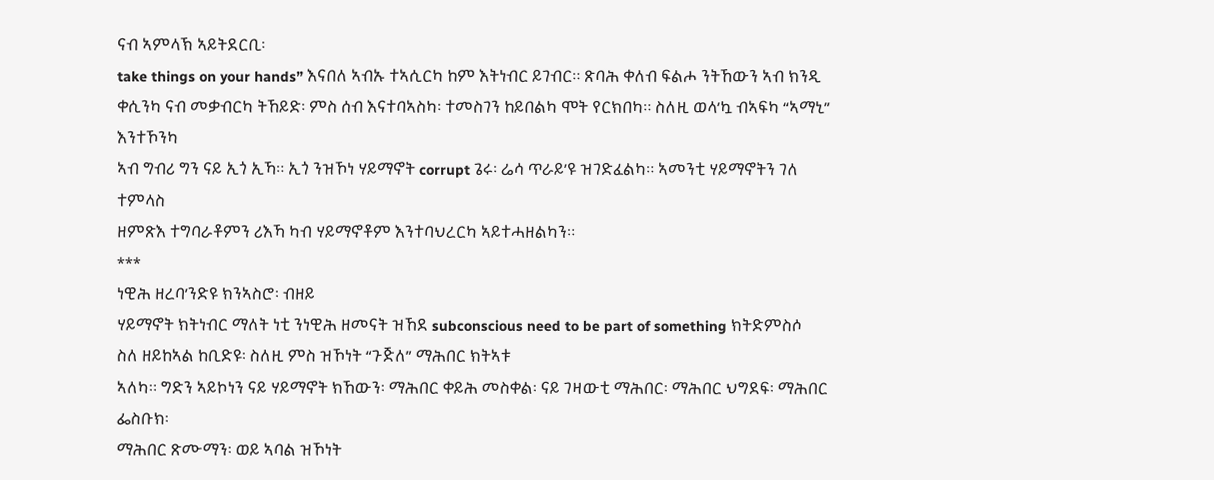ናብ ኣምላኽ ኣይትደርቢ፡
take things on your hands” እናበለ ኣብኡ ተኣሲርካ ከም እትነብር ይገብር። ጽባሕ ቀለብ ፍልሖ ንትኸውን ኣብ ክንዲ
ቀሲንካ ናብ መቃብርካ ትኸይድ፡ ምስ ሰብ እናተባኣስካ፡ ተመስገን ከይበልካ ሞት የርክበካ። ስለዚ ወላ’ኳ ብኣፍካ “ኣማኒ” እንተኾንካ
ኣብ ግብሪ ግን ናይ ኢጎ ኢኻ። ኢጎ ንዝኾነ ሃይማኖት corrupt ጌሩ፡ ሬሳ ጥራይ’ዩ ዝገድፈልካ። ኣመንቲ ሃይማኖትን ገለ ተምላስ
ዘምጽእ ተግባራቶምን ሪእኻ ካብ ሃይማኖቶም እንተባህረርካ ኣይተሓዘልካን።
***
ነዊሕ ዘረባ’ንድዩ ክንኣስሮ፡ ብዘይ
ሃይማኖት ክትነብር ማለት ነቲ ንነዊሕ ዘመናት ዝኸደ subconscious need to be part of something ክትድምስሶ
ስለ ዘይከኣል ከቢድዩ፡ ስለዚ ምስ ዝኾነት “ጉጅለ” ማሕበር ክትኣቱ
ኣለካ። ግድን ኣይኮነን ናይ ሃይማኖት ክኸውን፡ ማሕበር ቀይሕ መስቀል፡ ናይ ገዛውቲ ማሕበር፡ ማሕበር ህግደፍ፡ ማሕበር ፌስቡክ፡
ማሕበር ጽሙማን፡ ወይ ኣባል ዝኾነት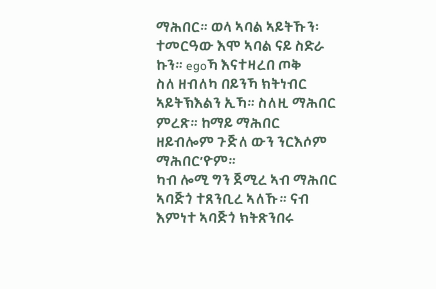ማሕበር። ወላ ኣባል ኣይትኹን፡ ተመርዓው እሞ ኣባል ናይ ስድራ ኩን። egoኻ እናተዛረበ ጦቅ
ስለ ዘብለካ በይንኻ ክትነብር ኣይትኽእልን ኢኻ። ስለዚ ማሕበር ምረጽ። ከማይ ማሕበር ዘይብሎም ጉጅለ ውን ንርእሶም ማሕበር’ዮም።
ካብ ሎሚ ግን ጀሚረ ኣብ ማሕበር ኣባጅጎ ተጸንቢረ ኣለኹ። ናብ እምነተ ኣባጅጎ ክትጽንበሩ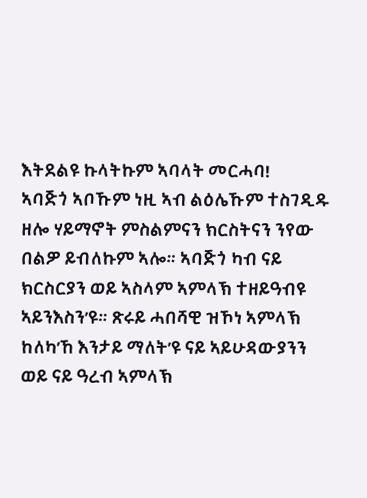እትደልዩ ኩላትኩም ኣባላት መርሓባ!
ኣባጅጎ ኣቦኹም ነዚ ኣብ ልዕሌኹም ተስገዲዱ ዘሎ ሃይማኖት ምስልምናን ክርስትናን ንየው በልዎ ይብለኩም ኣሎ። ኣባጅጎ ካብ ናይ
ክርስርያን ወይ ኣስላም ኣምላኽ ተዘይዓብዩ ኣይንእስን’ዩ። ጽሩይ ሓበሻዊ ዝኾነ ኣምላኽ ከለካ’ኸ እንታይ ማለት’ዩ ናይ ኣይሁዳውያንን
ወይ ናይ ዓረብ ኣምላኽ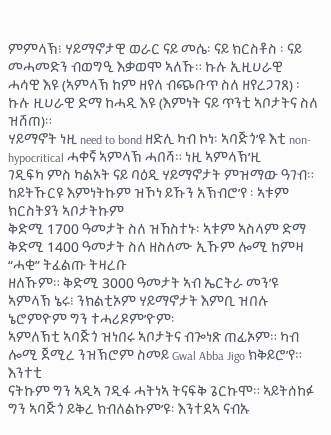ምምላኽ፧ ሃይማኖታዊ ወራር ናይ መሴ፡ ናይ ክርስቶስ ፡ ናይ መሓመድን ብወግዒ እቃወሞ ኣለኹ። ኩሉ ኢዚሀራዊ
ሓሳዊ እዩ (ኣምላኽ ከም ዘየለ ብጭቡጥ ስለ ዘየረጋገጸ) ፡ ኩሉ ዚሀራዊ ድማ ከሓዲ እዩ (እምነት ናይ ጥንቲ ኣቦታትና ስለ ዝሸጠ)።
ሃይማኖት ነዚ need to bond ዘድሊ ካብ ኮነ፡ ኣባጅጎ’ዩ እቲ non-hypocritical ሓቀኛ ኣምላኽ ሓበሻ። ነዚ ኣምላኽ’ዚ
ገዲፍካ ምስ ካልኦት ናይ ባዕዲ ሃይማኖታት ምዝማው ዓገብ። ከይትኹርዩ እምነትኩም ዝኾነ ይኹን አኽብሮ’የ ፡ ኣቱም ክርስትያን ኣቦታትኩም
ቅድሚ 1700 ዓመታት ስለ ዝኸስተኑ፡ ኣቱም ኣስላም ድማ ቅድሚ 1400 ዓመታት ስለ ዘስለሙ ኢኹም ሎሚ ከምዛ “ሓቂ” ትፈልጡ ትዛረቡ
ዘለኹም። ቅድሚ 3000 ዓመታት ኣብ ኤርትራ መን’ዩ ኣምላኽ ኔሩ፧ ንክልቲኦም ሃይማኖታት እምቢ ዝበሉ ኔሮምዮም ግን ተሓሪዶም’ዮም፡
ኣምለኽቲ ኣባጅጎ ዝነበሩ ኣቦታትና ብጐነጽ ጠፊኦም። ካብ ሎሚ ጀሚረ ንዝኽሮም ስመይ Gwal Abba Jigo ክቅይሮ’የ። እንተቲ
ናትኩም ግን ኣዲኣ ገዲፋ ሓትነኣ ትናፍቅ ጌርኩሞ። ኣይትሰከፉ ግን ኣባጅጎ ይቅረ ክብለልኩም’ዩ፡ እንተደኣ ናብኡ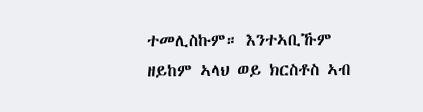ተመሊስኩም። እንተኣቢኹም
ዘይከም ኣላህ ወይ ክርስቶስ ኣብ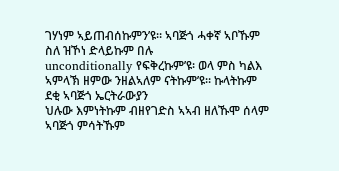ገሃነም ኣይጠብሰኩምን’ዩ። ኣባጅጎ ሓቀኛ ኣቦኹም ስለ ዝኾነ ድላይኩም በሉ
unconditionally የፍቅረኩም’ዩ፡ ወላ ምስ ካልእ ኣምላኽ ዘምው ንዘልኣለም ናትኩም’ዩ። ኩላትኩም ደቂ ኣባጅጎ ኤርትራውያን
ህሉው እምነትኩም ብዘየገድስ ኣኣብ ዘለኹሞ ሰላም ኣባጅጎ ምሳትኹም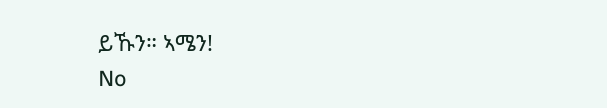ይኹን። ኣሜን!
No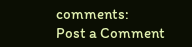comments:
Post a Comment